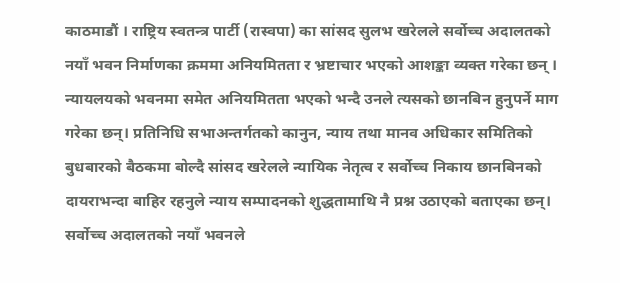काठमाडौं । राष्ट्रिय स्वतन्त्र पार्टी (रास्वपा) का सांसद सुलभ खरेलले सर्वोच्च अदालतको नयाँ भवन निर्माणका क्रममा अनियमितता र भ्रष्टाचार भएको आशङ्का व्यक्त गरेका छन् । न्यायलयको भवनमा समेत अनियमितता भएको भन्दै उनले त्यसको छानबिन हुनुपर्ने माग गरेका छन्। प्रतिनिधि सभाअन्तर्गतको कानुन, न्याय तथा मानव अधिकार समितिको बुधबारको बैठकमा बोल्दै सांसद खरेलले न्यायिक नेतृत्व र सर्वोच्च निकाय छानबिनको दायराभन्दा बाहिर रहनुले न्याय सम्पादनको शुद्धतामाथि नै प्रश्न उठाएको बताएका छन्।
सर्वोच्च अदालतको नयाँ भवनले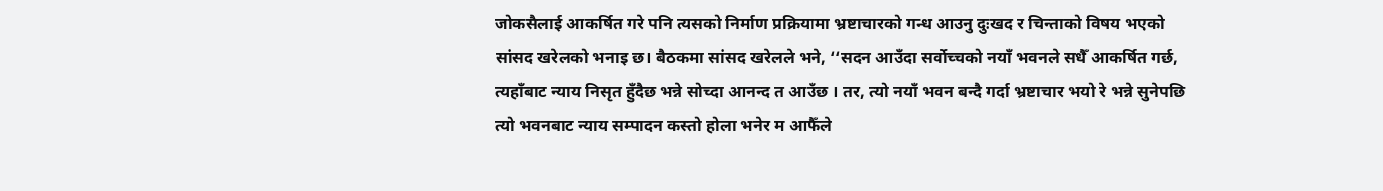जोकसैलाई आकर्षित गरे पनि त्यसको निर्माण प्रक्रियामा भ्रष्टाचारको गन्ध आउनु दुःखद र चिन्ताको विषय भएको सांसद खरेलको भनाइ छ। बैठकमा सांसद खरेलले भने, ‘‘सदन आउँदा सर्वोच्चको नयाँ भवनले सधैँ आकर्षित गर्छ, त्यहाँबाट न्याय निसृत हुँदैछ भन्ने सोच्दा आनन्द त आउँछ । तर, त्यो नयाँ भवन बन्दै गर्दा भ्रष्टाचार भयो रे भन्ने सुनेपछि त्यो भवनबाट न्याय सम्पादन कस्तो होला भनेर म आफैँले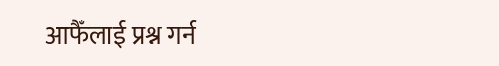आफैँलाई प्रश्न गर्न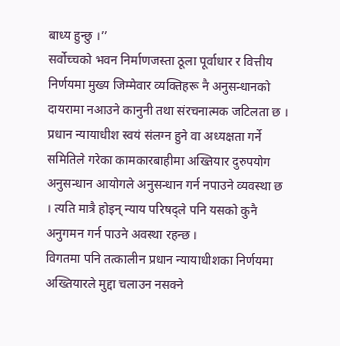बाध्य हुन्छु ।’’
सर्वोच्चको भवन निर्माणजस्ता ठूला पूर्वाधार र वित्तीय निर्णयमा मुख्य जिम्मेवार व्यक्तिहरू नै अनुसन्धानको दायरामा नआउने कानुनी तथा संरचनात्मक जटिलता छ । प्रधान न्यायाधीश स्वयं संलग्न हुने वा अध्यक्षता गर्ने समितिले गरेका कामकारबाहीमा अख्तियार दुरुपयोग अनुसन्धान आयोगले अनुसन्धान गर्न नपाउने व्यवस्था छ । त्यति मात्रै होइन् न्याय परिषद्ले पनि यसको कुनै अनुगमन गर्न पाउने अवस्था रहन्छ ।
विगतमा पनि तत्कालीन प्रधान न्यायाधीशका निर्णयमा अख्तियारले मुद्दा चलाउन नसक्ने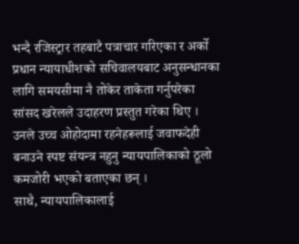भन्दै रजिस्ट्रार तहबाटै पत्राचार गरिएका र अर्को प्रधान न्यायाधीशको सचिवालयबाट अनुसन्धानका लागि समयसीमा नै तोकेर ताकेता गर्नुपरेका सांसद खरेलले उदाहरण प्रस्तुत गरेका थिए । उनले उच्च ओहोदामा रहनेहरूलाई जवाफदेही बनाउने स्पष्ट संयन्त्र नहुनु न्यायपालिकाको ठूलो कमजोरी भएको बताएका छन् ।
साथै, न्यायपालिकालाई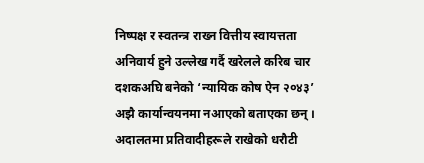निष्पक्ष र स्वतन्त्र राख्न वित्तीय स्वायत्तता अनिवार्य हुने उल्लेख गर्दै खरेलले करिब चार दशकअघि बनेको ‘न्यायिक कोष ऐन २०४३’ अझै कार्यान्वयनमा नआएको बताएका छन् । अदालतमा प्रतिवादीहरूले राखेको धरौटी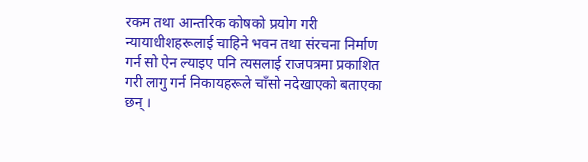रकम तथा आन्तरिक कोषको प्रयोग गरी न्यायाधीशहरूलाई चाहिने भवन तथा संरचना निर्माण गर्न सो ऐन ल्याइए पनि त्यसलाई राजपत्रमा प्रकाशित गरी लागु गर्न निकायहरूले चाँसो नदेखाएको बताएका छन् ।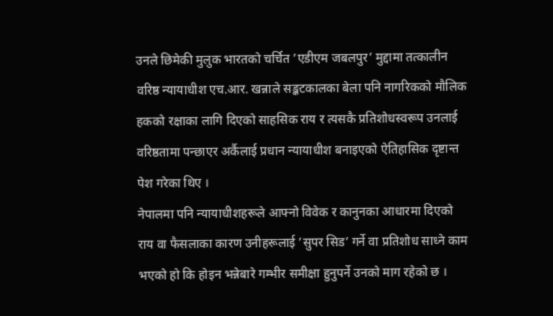उनले छिमेकी मुलुक भारतको चर्चित ’एडीएम जबलपुर’ मुद्दामा तत्कालीन वरिष्ठ न्यायाधीश एच.आर. खन्नाले सङ्कटकालका बेला पनि नागरिकको मौलिक हकको रक्षाका लागि दिएको साहसिक राय र त्यसकै प्रतिशोधस्वरूप उनलाई वरिष्ठतामा पन्छाएर अर्कैलाई प्रधान न्यायाधीश बनाइएको ऐतिहासिक दृष्टान्त पेश गरेका थिए ।
नेपालमा पनि न्यायाधीशहरूले आफ्नो विवेक र कानुनका आधारमा दिएको राय वा फैसलाका कारण उनीहरूलाई ’सुपर सिड’ गर्ने वा प्रतिशोध साध्ने काम भएको हो कि होइन भन्नेबारे गम्भीर समीक्षा हुनुपर्ने उनको माग रहेको छ ।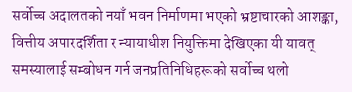सर्वोच्च अदालतको नयाँ भवन निर्माणमा भएको भ्रष्टाचारको आशङ्का, वित्तीय अपारदर्शिता र न्यायाधीश नियुक्तिमा देखिएका यी यावत् समस्यालाई सम्बोधन गर्न जनप्रतिनिधिहरूको सर्वोच्च थलो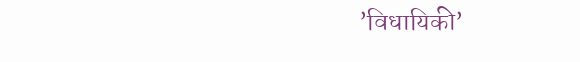’विधायिकी’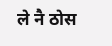ले नै ठोस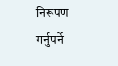निरूपण गर्नुपर्ने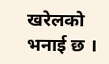खरेलको भनाई छ ।